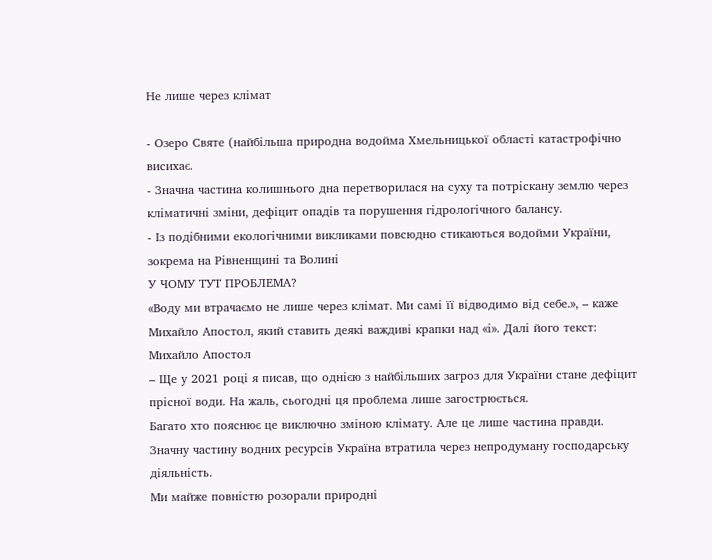Не лише через клімат

- Озеро Святе (найбільша природна водойма Хмельницької області катастрофічно висихає.
- Значна частина колишнього дна перетворилася на суху та потріскану землю через кліматичні зміни, дефіцит опадів та порушення гідрологічного балансу.
- Із подібними екологічними викликами повсюдно стикаються водойми України, зокрема на Рівненщині та Волині
У ЧОМУ ТУТ ПРОБЛЕМА?
«Воду ми втрачаємо не лише через клімат. Ми самі її відводимо від себе.», – каже Михайло Апостол, який ставить деякі важдиві крапки над «і». Далі його текст:
Михайло Апостол
– Ще у 2021 році я писав, що однією з найбільших загроз для України стане дефіцит прісної води. На жаль, сьогодні ця проблема лише загострюється.
Багато хто пояснює це виключно зміною клімату. Але це лише частина правди.
Значну частину водних ресурсів Україна втратила через непродуману господарську діяльність.
Ми майже повністю розорали природні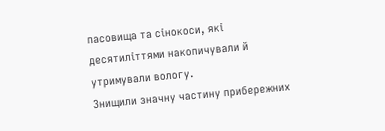пасовища та сінокоси, які десятиліттями накопичували й утримували вологу.
Знищили значну частину прибережних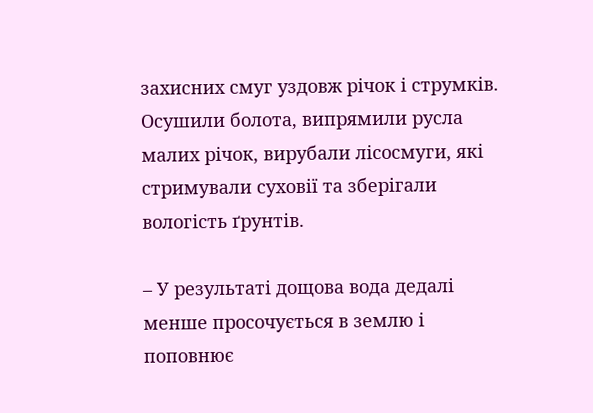захисних смуг уздовж річок і струмків.
Осушили болота, випрямили русла малих річок, вирубали лісосмуги, які стримували суховії та зберігали вологість ґрунтів.

– У результаті дощова вода дедалі менше просочується в землю і поповнює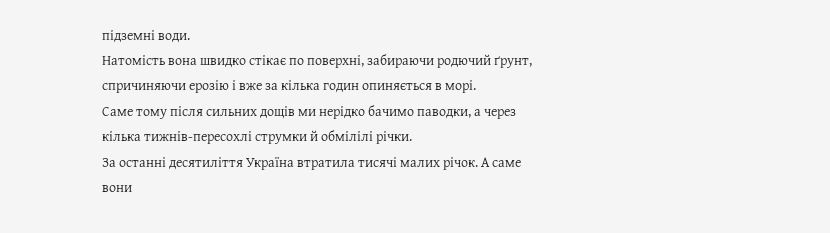підземні води.
Натомість вона швидко стікає по поверхні, забираючи родючий ґрунт, спричиняючи ерозію і вже за кілька годин опиняється в морі.
Саме тому після сильних дощів ми нерідко бачимо паводки, а через кілька тижнів-пересохлі струмки й обмілілі річки.
За останні десятиліття Україна втратила тисячі малих річок. А саме вони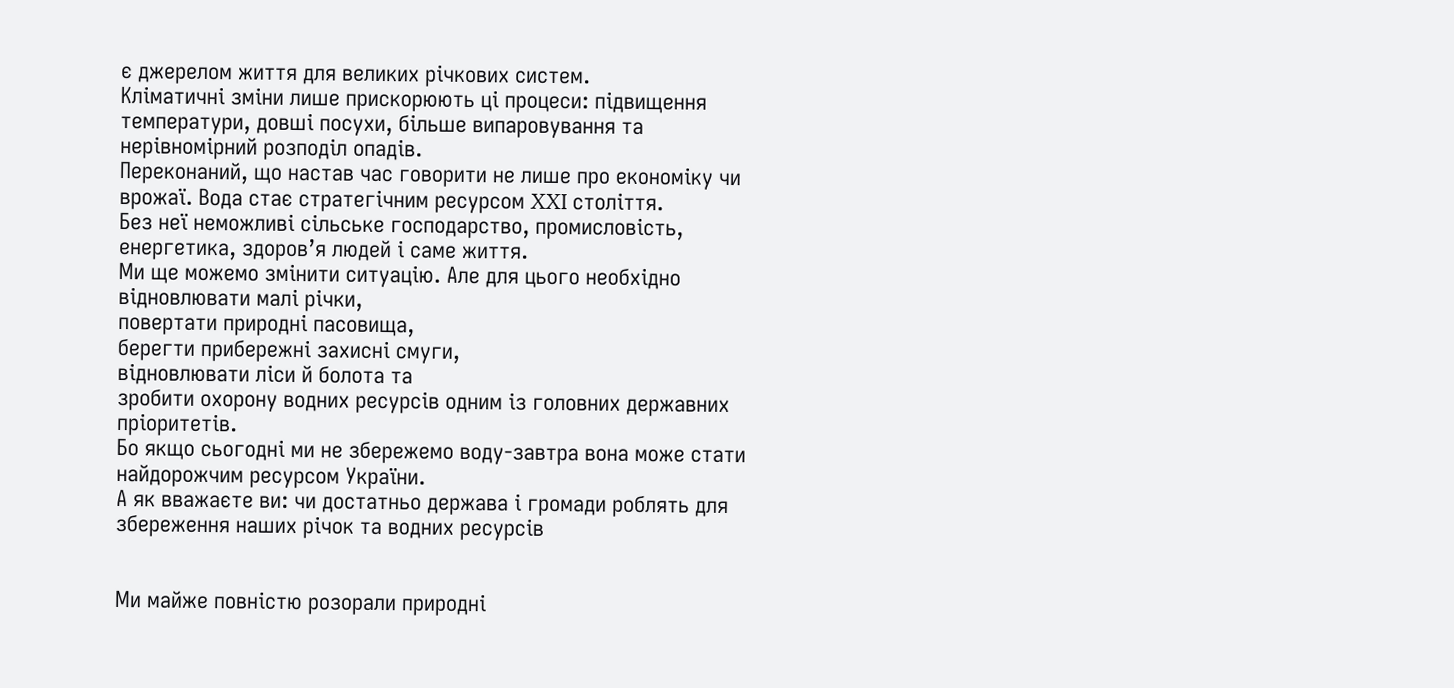є джерелом життя для великих річкових систем.
Кліматичні зміни лише прискорюють ці процеси: підвищення температури, довші посухи, більше випаровування та нерівномірний розподіл опадів.
Переконаний, що настав час говорити не лише про економіку чи врожаї. Вода стає стратегічним ресурсом XXI століття.
Без неї неможливі сільське господарство, промисловість, енергетика, здоров’я людей і саме життя.
Ми ще можемо змінити ситуацію. Але для цього необхідно
відновлювати малі річки,
повертати природні пасовища,
берегти прибережні захисні смуги,
відновлювати ліси й болота та
зробити охорону водних ресурсів одним із головних державних пріоритетів.
Бо якщо сьогодні ми не збережемо воду-завтра вона може стати найдорожчим ресурсом України.
А як вважаєте ви: чи достатньо держава і громади роблять для збереження наших річок та водних ресурсів


Ми майже повністю розорали природні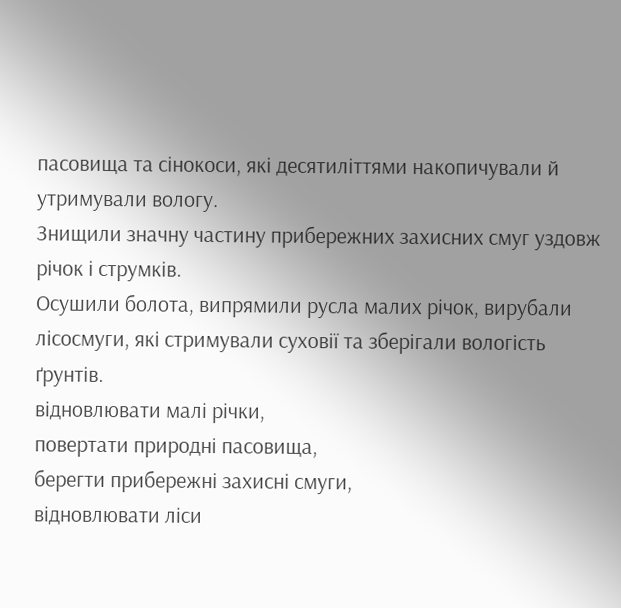пасовища та сінокоси, які десятиліттями накопичували й утримували вологу.
Знищили значну частину прибережних захисних смуг уздовж річок і струмків.
Осушили болота, випрямили русла малих річок, вирубали лісосмуги, які стримували суховії та зберігали вологість ґрунтів.
відновлювати малі річки,
повертати природні пасовища,
берегти прибережні захисні смуги,
відновлювати ліси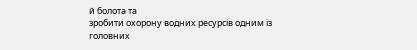й болота та
зробити охорону водних ресурсів одним із головних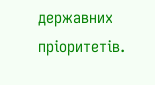державних пріоритетів.